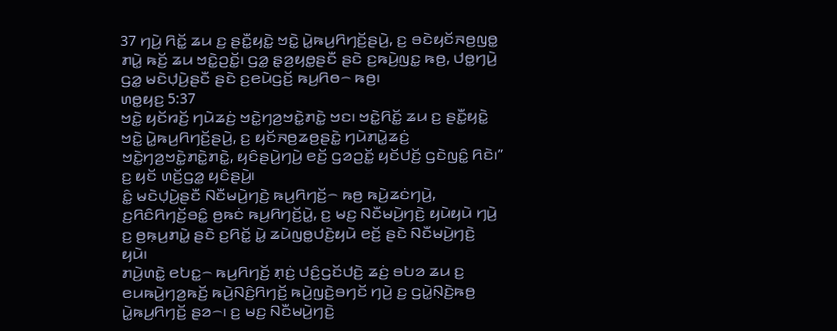37 ꤚꤣꤧ꤬ ꤖꤢꤩ꤭ ꤘꤣ ꤢ꤬ ꤔꤢꤪ꤭ꤟꤢꤧ꤭ ꤠꤢꤧ꤭ ꤣꤧ꤭ꤒꤣ꤬ꤖꤚꤢꤩ꤬ꤔꤣꤧ꤬, ꤢ꤬ ꤋꤢꤧꤟꤢꤩꤏꤥ꤬ꤜꤥ꤭ ꤊꤣꤧ꤭ ꤒꤢꤩ꤬ ꤘꤣ ꤠꤢꤧ꤭ꤑꤢꤩ꤭꤯ ꤞꤤ꤭ ꤔ꤫ꤤ꤬ꤟꤥ꤭ꤔꤢꤪ ꤔꤢꤧ ꤢ꤬ꤒꤣꤧ꤬ꤜꤢ꤭ ꤒꤥ꤬, ꤓꤥ꤭ꤚꤣꤧ꤬ ꤞꤤ꤭ ꤗꤢꤧꤓ꤫ꤣꤧ꤬ꤔꤢꤪ ꤔꤢꤧ ꤢ꤬ꤕꤣꤧꤞꤢꤩ꤬ ꤒꤣ꤬ꤖꤥ꤮ ꤒꤥ꤬꤯
ꤛꤥ꤭ꤟꤢ꤬ 5:37
ꤠꤢꤧ꤭ ꤟꤢꤩꤙꤢꤩ꤬ ꤚꤣꤧꤘꤢꤦ꤬ ꤠꤢꤧ꤭ꤚꤤ꤬ꤠꤢꤧ꤭ꤊꤢꤧ꤭ ꤠꤢ꤯ ꤠꤢꤧ꤭ꤖꤢꤩ꤭ ꤘꤣ ꤢ꤬ ꤔꤢꤪ꤭ꤟꤢꤧ꤭ ꤠꤢꤧ꤭ ꤣꤧ꤭ꤒꤣ꤬ꤖꤚꤢꤩ꤬ꤔꤣꤧ꤬, ꤢ꤬ ꤟꤢꤩꤏꤥ꤬ꤘꤥ꤬ꤔꤢꤧ꤭ ꤚꤣꤧꤊꤣꤧ꤭ꤘꤢꤦ꤬ ꤠꤢꤧ꤭ꤚꤤ꤬ꤠꤢꤧ꤭ꤊꤢꤧ꤭ꤊꤢꤧ꤭, ꤟꤢꤨꤔꤣꤧ꤬ꤚꤣꤧ꤬ ꤕꤢꤩ꤬ ꤞꤤꤑꤢꤩ꤭ ꤟꤢꤩꤓꤢꤩ꤬ ꤞꤢꤧꤜꤢꤨ꤭ ꤖꤢꤧ꤯” ꤢ꤬ ꤟꤢꤩ ꤛꤢꤩ꤬ꤞꤤ꤭ ꤟꤢꤨꤔꤣꤧ꤬꤯
ꤢꤨ꤭ ꤗꤢꤧꤓ꤫ꤣꤧ꤬ꤔꤢꤪ ꤡꤢꤪꤗꤣꤧ꤬ꤚꤢꤧ꤬ ꤒꤣ꤬ꤖꤚꤢꤩ꤬꤮ ꤒꤥ꤬ ꤒꤣꤧ꤬ꤘꤢꤦꤚꤣꤧ꤬, ꤢ꤬ꤖꤢꤨꤖꤚꤢꤩ꤬ꤋꤢꤨ꤭ ꤥ꤬ꤒꤢꤦ ꤒꤣ꤬ꤖꤚꤢꤩ꤬ꤣꤧ꤭, ꤢ꤬ ꤗꤢ꤬ ꤡꤢꤪꤗꤣꤧ꤬ꤚꤢꤧ꤬ ꤟꤣꤧꤟꤣꤧ ꤚꤣꤧ꤬ ꤢ꤬ ꤥ꤬ꤒ꤫ꤣ꤬ꤊꤣꤧ꤭ ꤔꤢꤧ ꤢ꤬ꤖꤢꤩ꤭ ꤣꤧ꤭ ꤘꤣꤧꤜꤥ꤭ꤓꤢꤧ꤬ꤟꤣꤧ ꤕꤢꤩ꤬ ꤔꤢꤧ ꤡꤢꤪꤗꤣꤧ꤬ꤚꤢꤧ꤬ ꤟꤣꤧ꤯
ꤊꤣꤧ꤬ꤛꤢꤧ꤭ ꤕꤝꤢ꤭꤮ ꤒꤣ꤬ꤖꤚꤢꤩ꤬ ꤊ꤫ꤢꤦ꤬ ꤓꤢꤨ꤬ꤞꤢꤩꤓꤢꤧ꤬ ꤘꤢꤦ꤬ ꤋꤝꤤ ꤘꤣ ꤢ꤬ ꤕꤣꤒꤣꤧ꤬ꤚꤤ꤬ꤒꤢꤩ꤬ ꤒꤣꤧ꤬ꤡꤢꤨ꤬ꤖꤚꤢꤩ꤬ ꤒꤣꤧ꤬ꤜꤢꤧ꤬ꤋꤚꤢꤩ ꤚꤣꤧ꤬ ꤢ꤬ ꤞꤣꤧ꤭ꤡ꤫ꤢꤧ꤬ꤒꤥ꤬ ꤣꤧ꤭ꤒꤣ꤬ꤖꤚꤢꤩ꤬ ꤔꤤ꤮꤯ ꤢ꤬ ꤗꤢ꤬ ꤡꤢꤪꤗꤣꤧ꤬ꤚꤢꤧ꤬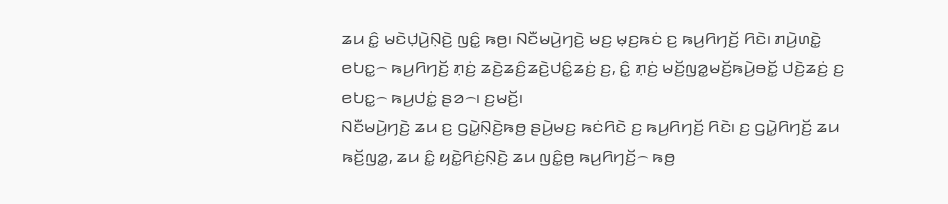ꤘꤣ ꤢꤨ꤭ ꤗꤢꤧꤓ꤫ꤣꤧ꤬ꤡ꤫ꤢꤧ꤬ ꤜꤢꤨ꤭ ꤒꤥ꤬꤯ ꤡꤢꤪꤗꤣꤧ꤬ꤚꤢꤧ꤬ ꤗꤢ꤬ ꤗ꤫ꤢ꤬ꤒꤢꤦ ꤢ꤬ ꤒꤣ꤬ꤖꤚꤢꤩ꤬ ꤖꤢꤧ꤯ ꤊꤣꤧ꤬ꤛꤢꤧ꤭ ꤕꤝꤢ꤭꤮ ꤒꤣ꤬ꤖꤚꤢꤩ꤬ ꤊ꤫ꤢꤦ꤬ ꤘꤢꤧ꤬ꤘꤢꤨ꤬ꤘꤢꤧ꤬ꤓꤢꤨ꤭ꤘꤢꤦ꤬ ꤢ꤬, ꤢꤨ꤭ ꤊ꤫ꤢꤦ꤬ ꤗꤢꤩ꤬ꤜꤤ꤭ꤗꤢꤩ꤬ꤒꤣꤧ꤬ꤋꤢꤩ꤭ ꤓꤢꤧ꤬ꤘꤢꤦ꤬ ꤢ꤬ ꤕꤝꤢ꤭꤮ ꤒꤣ꤬ꤓꤢꤦ꤭ ꤔꤤ꤮꤯ ꤢ꤬ꤗꤢꤩ꤬꤯
ꤡꤢꤪꤗꤣꤧ꤬ꤚꤢꤧ꤬ ꤘꤣ ꤢ꤬ ꤞꤣꤧ꤭ꤡ꤫ꤢꤧ꤬ꤒꤥ꤬ ꤔꤣꤧ꤬ꤗꤢ꤬ ꤒꤢꤦꤖꤢꤧ ꤢ꤬ ꤒꤣ꤬ꤖꤚꤢꤩ꤬ ꤖꤢꤧ꤯ ꤢ꤬ ꤞꤣꤧ꤭ꤖꤚꤢꤩ꤬ ꤘꤣ ꤒꤢꤩ꤬ꤜꤤ꤭, ꤘꤣ ꤢꤨ꤭ ꤟꤢꤧ꤭ꤖꤢꤦ꤬ꤡ꤫ꤢꤧ꤬ ꤘꤣ ꤜꤢꤨ꤭ꤥ꤬ ꤒꤣ꤬ꤖꤚꤢꤩ꤬꤮ ꤒꤥ꤬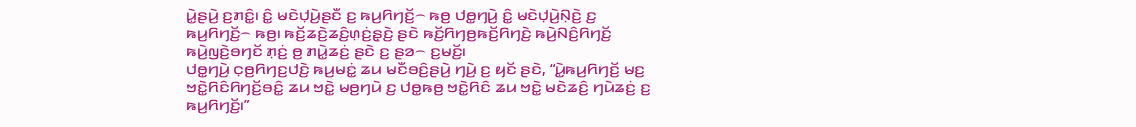ꤣꤧ꤭ꤔꤣꤧ꤬ ꤢ꤬ꤊꤢꤨ꤭꤯ ꤢꤨ꤭ ꤗꤢꤧꤓ꤫ꤣꤧ꤬ꤔꤢꤪ ꤢ꤬ ꤒꤣ꤬ꤖꤚꤢꤩ꤬꤮ ꤒꤥ꤬ ꤓꤥ꤭ꤚꤣꤧ꤬ ꤢꤨ꤭ ꤗꤢꤧꤓ꤫ꤣꤧ꤬ꤡ꤫ꤢꤧ꤬ ꤢ꤬ ꤒꤣ꤬ꤖꤚꤢꤩ꤬꤮ ꤒꤥ꤬꤯ ꤒꤢꤩ꤬ꤘꤢꤧ꤬ꤘꤢꤨ꤬ꤛ꤫ꤢꤦ꤬ꤔ꤫ꤢꤧ꤬ ꤔꤢꤧ ꤒꤢꤩ꤬ꤖꤚꤥ꤬ꤒꤢꤩ꤬ꤖꤚꤢꤧ꤬ ꤒꤣꤧ꤬ꤡꤢꤨ꤬ꤖꤚꤢꤩ꤬ ꤒꤣꤧ꤬ꤜꤢꤧ꤬ꤋꤚꤢꤩ ꤊ꤫ꤢꤦ꤬ ꤥ꤬ ꤊꤣꤧ꤭ꤘꤢꤦ꤬ ꤔꤢꤧ ꤢ꤬ ꤔꤤ꤮ ꤢ꤬ꤗꤢꤩ꤬꤯
ꤓꤥ꤭ꤚꤣꤧ꤬ ꤍ꤫ꤥ꤬ꤖꤚꤢ꤬ꤓꤢꤧ꤬ ꤒꤣ꤬ꤗꤢꤦ꤭ ꤘꤣ ꤗꤢꤪꤋꤢꤨ꤬ꤔꤣꤧ꤬ ꤚꤣꤧ꤬ ꤢ꤬ ꤟꤢꤩ ꤔꤢꤧ, “ꤣꤧ꤭ꤒꤣ꤬ꤖꤚꤢꤩ꤬ ꤗꤢ꤬ ꤠꤢꤧ꤭ꤖꤢꤨꤖꤚꤢꤩ꤬ꤋꤢꤨ꤭ ꤘꤣ ꤠꤢꤧ꤭ ꤗꤥ꤬ꤚꤣꤧ ꤢ꤬ ꤓꤥ꤭ꤒꤥ꤬ ꤠꤢꤧ꤭ꤖꤢꤨ ꤘꤣ ꤠꤢꤧ꤭ ꤗꤢꤧꤘꤢꤨ꤬ ꤚꤣꤧꤘꤢꤦ꤬ ꤢ꤬ ꤒꤣ꤬ꤖꤚꤢꤩ꤬꤯”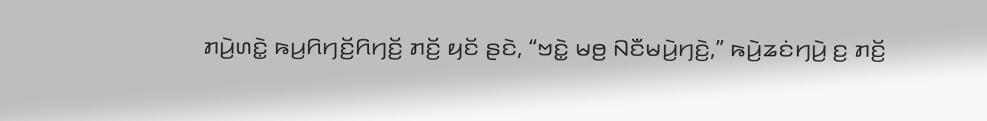ꤊꤣꤧ꤬ꤛꤢꤧ꤭ ꤒꤣ꤬ꤖꤚꤢꤩ꤬ꤖꤚꤢꤩ꤬ ꤊꤢꤩ꤬ ꤟꤢꤩ ꤔꤢꤧ, “ꤠꤢꤧ꤭ ꤗꤥ꤬ ꤡꤢꤪꤗꤣꤧ꤬ꤚꤢꤧ꤬,” ꤒꤣꤧ꤬ꤘꤢꤦꤚꤣꤧ꤬ ꤢ꤬ ꤊꤢꤩ꤬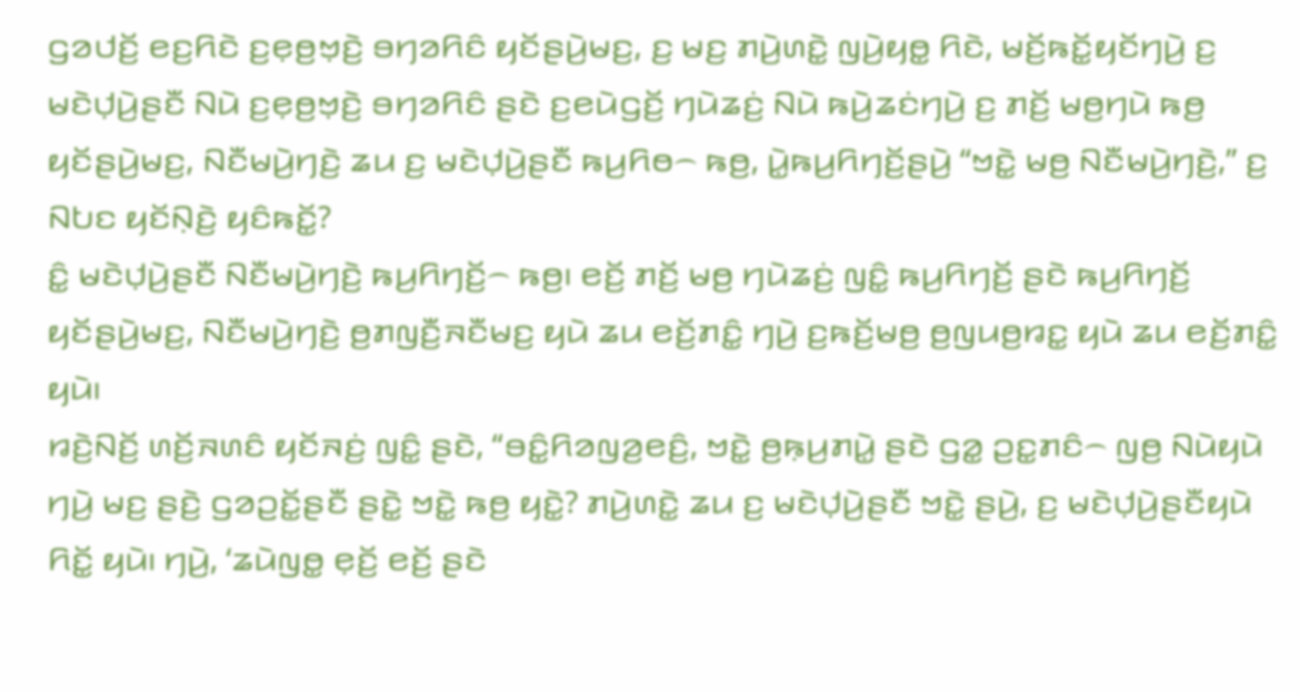ꤞꤤꤓꤢꤩ꤬ ꤕꤢ꤬ꤖꤢꤧ ꤢ꤬ꤕ꤫ꤥ꤬ꤠ꤫ꤢꤧ꤬ ꤋꤚꤤꤖꤢꤨ ꤟꤢꤩꤔꤣꤧ꤬ꤗꤢ꤬, ꤢ꤬ ꤗꤢ꤬ ꤊꤣꤧ꤬ꤛꤢꤧ꤭ ꤜꤣꤧ꤬ꤟꤥ꤭ ꤖꤢꤧ, ꤗꤢꤩ꤬ꤒꤢꤩ꤭ꤟꤢꤩꤚꤣꤧ꤬ ꤢ꤬ ꤗꤢꤧꤓ꤫ꤣꤧ꤬ꤔꤢꤪ ꤡꤣꤧ ꤢ꤬ꤕ꤫ꤥ꤬ꤠ꤫ꤢꤧ꤬ ꤋꤚꤤꤖꤢꤨ ꤔꤢꤧ ꤢ꤬ꤕꤣꤧꤞꤢꤩ꤬ ꤚꤣꤧꤘꤢꤦ꤬ ꤡꤣꤧ ꤒꤣꤧ꤬ꤘꤢꤦꤚꤣꤧ꤬ ꤢ꤬ ꤊꤢꤩ꤬ ꤗꤥ꤬ꤚꤣꤧ ꤒꤥ꤬ ꤟꤢꤩꤔꤣꤧ꤬ꤗꤢ꤬, ꤡꤢꤪꤗꤣꤧ꤬ꤚꤢꤧ꤬ ꤘꤣ ꤢ꤬ ꤗꤢꤧꤓ꤫ꤣꤧ꤬ꤔꤢꤪ ꤒꤣ꤬ꤖꤥ꤮ ꤒꤥ꤬, ꤣꤧ꤭ꤒꤣ꤬ꤖꤚꤢꤩ꤬ꤔꤣꤧ꤬ “ꤠꤢꤧ꤭ ꤗꤥ꤬ ꤡꤢꤪꤗꤣꤧ꤬ꤚꤢꤧ꤬,” ꤢ꤬ ꤡꤝꤢ ꤟꤢꤩꤡ꤫ꤢꤧ꤬ ꤟꤢꤨꤒꤢꤩ꤭?
ꤢꤨ꤭ ꤗꤢꤧꤓ꤫ꤣꤧ꤬ꤔꤢꤪ ꤡꤢꤪꤗꤣꤧ꤬ꤚꤢꤧ꤬ ꤒꤣ꤬ꤖꤚꤢꤩ꤬꤮ ꤒꤥ꤬꤯ ꤕꤢꤩ꤬ ꤊꤢꤩ꤬ ꤗꤥ꤬ ꤚꤣꤧꤘꤢꤦ꤬ ꤜꤢꤨ꤭ ꤒꤣ꤬ꤖꤚꤢꤩ꤬ ꤔꤢꤧ ꤒꤣ꤬ꤖꤚꤢꤩ꤬ ꤟꤢꤩꤔꤣꤧ꤬ꤗꤢ꤬, ꤡꤢꤪꤗꤣꤧ꤬ꤚꤢꤧ꤬ ꤥ꤬ꤊꤜꤢꤪ꤬ꤏꤢꤪꤗꤢ꤬ ꤟꤣꤧ ꤘꤣ ꤕꤢꤩ꤬ꤊꤢꤨ꤭ ꤚꤣꤧ꤬ ꤢ꤬ꤒꤢꤩ꤬ꤗꤥ꤬ ꤥ꤬ꤜꤣꤥ꤬ꤙꤢ꤭ ꤟꤣꤧ ꤘꤣ ꤕꤢꤩ꤬ꤊꤢꤨ꤭ ꤟꤣꤧ꤯
ꤙꤢꤧ꤬ꤡꤢꤩ꤬ ꤛꤢꤩ꤬ꤏꤛꤢꤨ ꤟꤢꤩꤏꤢꤦ꤬ ꤜꤢꤨ꤭ ꤔꤢꤧ, “ꤋꤢꤨ꤭ꤖꤤꤜꤤ꤬ꤕꤢꤨ꤬, ꤠꤢꤧ꤭ ꤥ꤬ꤒ꤫ꤣ꤬ꤊꤣꤧ꤭ ꤔꤢꤧ ꤞꤤ꤭ ꤑꤢ꤭ꤊꤢꤨ꤮ ꤜꤥ꤬ ꤡꤣꤧꤟꤣꤧ ꤚꤣꤧ꤬ ꤗꤢ꤬ ꤔꤢꤧ꤬ ꤞꤤꤑꤢꤩ꤭ꤔꤢꤪ ꤔꤢꤧ꤭ ꤠꤢꤧ꤭ ꤒꤥ꤬ ꤟꤢꤧ꤭? ꤊꤣꤧ꤬ꤛꤢꤧ꤭ ꤘꤣ ꤢ꤬ ꤗꤢꤧꤓ꤫ꤣꤧ꤬ꤔꤢꤪ ꤠꤢꤧ꤭ ꤔꤣꤧ꤬, ꤢ꤬ ꤗꤢꤧꤓ꤫ꤣꤧ꤬ꤔꤢꤪꤟꤣꤧ ꤖꤢꤩ꤭ ꤟꤣꤧ꤯ ꤚꤣꤧ꤬, ‘ꤘꤣꤧꤜꤥ꤭ ꤕ꤫ꤢꤩ꤬ ꤕꤢꤩ꤬ ꤔꤢꤧ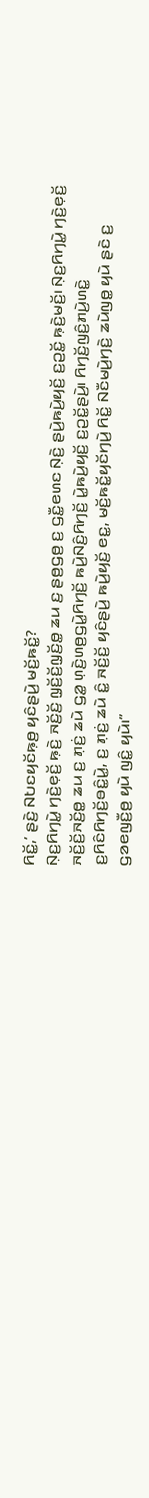ꤖꤢꤩ꤭,’ ꤔꤢꤧ꤬ ꤡꤝꤢꤟꤢꤩꤒ꤫ꤥ꤬ ꤟꤢꤨꤔꤣꤧ꤬ ꤗꤢꤩ꤬ꤒꤢꤩ꤭?
ꤡ꤫ꤢ꤬ꤖꤚꤣꤧ꤭ ꤚꤢꤧ꤬ꤕ꤫ꤢꤩ꤬ ꤒ꤫ꤢꤧ꤬ ꤏꤢꤩ꤬ꤢꤩ꤬ ꤜ꤫ꤢꤩ꤬ꤢꤩ꤬ꤜ꤫ꤢꤩ꤬ꤥ꤭ ꤘꤣ ꤢ꤬ ꤔꤥ꤬ꤞꤥ꤬ ꤢ꤬ ꤞꤢꤪ꤭ꤕꤛꤢ ꤡ꤫ꤢꤧ꤬ ꤔꤣꤧ꤬ꤒꤣꤧ꤬ꤟꤢꤩ꤬ ꤢ꤬ꤑꤢꤩ꤭ ꤒ꤫ꤢꤧ꤬ꤗꤢꤩ꤬꤯ ꤡ꤫ꤢ꤬ꤖꤚꤣꤧ꤭ ꤚꤢꤧ꤬ꤕ꤫ꤢꤩ꤬ ꤏꤢꤩ꤬ꤢꤩ꤬ꤏꤢꤩ꤬ꤥ꤭ ꤘꤣ ꤢ꤬ ꤊ꤫ꤢꤦ꤬ ꤘꤣꤧ ꤞꤤ꤭ ꤛ꤫ꤢꤧ꤬ꤛꤥ꤬ꤞꤣꤧ꤭ꤖꤚꤢꤩ꤬ ꤒꤣꤧ꤬ꤡꤢꤨ꤬ꤖꤚꤢꤩ꤬ ꤣꤧ꤭ꤒꤣꤧ꤬ꤟꤢꤩ꤬ ꤢ꤬ꤑꤢꤩ꤭ꤔꤣꤧ꤬꤯ ꤖꤚꤢꤩ꤬ꤜꤢꤨ꤬ꤊꤣꤧ꤬ꤛꤢꤧ꤭ ꤢ꤬ꤖꤢꤨꤖꤚꤢꤩ꤬ꤋꤢꤨ꤭ꤣꤧ꤭, ꤢ꤬ ꤊ꤫ꤢꤦ꤬ ꤘꤣꤧ ꤢꤨ꤭ ꤏꤢꤩ꤬ꤢꤩ꤬ ꤟꤢꤨꤔꤣꤧ꤬ ꤒꤣꤧ꤬ꤟꤢꤩ꤬ ꤕꤢ꤭, ꤗꤢꤩ꤬ꤒꤢꤩ꤭ꤟꤢꤩꤚꤣꤧ꤬ ꤖꤢꤩ꤭ ꤡꤢꤪꤗꤣꤧ꤬ꤚꤢꤧ꤬ ꤘꤣꤧꤜꤥ꤭ ꤟꤣꤧ ꤔꤢꤧ ꤢ꤬ ꤞꤤꤕꤜꤢꤪ꤬ꤥ꤬ ꤟꤣꤧ ꤜꤢꤨ꤭ ꤟꤣꤧ꤯”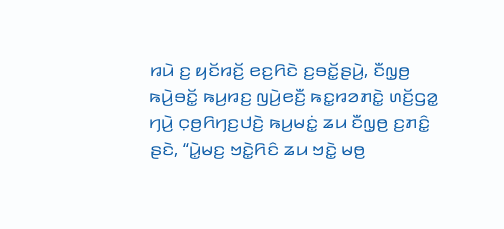ꤙꤣꤧ ꤢ꤬ ꤟꤢꤩꤙꤢꤩ꤬ ꤕꤢ꤬ꤖꤢꤧ ꤢ꤬ꤋꤢꤩ꤭ꤔꤣꤧ꤬, ꤢꤪꤜ꤫ꤥ꤬ ꤒꤣꤧ꤬ꤋꤢꤩ꤭ ꤒꤣ꤬ꤙꤢ꤬ ꤜꤣꤧ꤬ꤕꤢꤪ꤬ ꤒꤢ꤭ꤙꤤꤊꤢꤧ꤭ ꤛꤢꤩ꤬ꤞꤤ꤭ ꤚꤣꤧ꤬ ꤍ꤫ꤥ꤬ꤖꤚꤢ꤬ꤓꤢꤧ꤬ ꤒꤣ꤬ꤗꤢꤦ꤭ ꤘꤣ ꤢꤪꤜ꤫ꤥ꤬ ꤢ꤬ꤊꤢꤨ꤭ ꤔꤢꤧ, “ꤣꤧ꤭ꤗꤢ꤬ ꤠꤢꤧ꤭ꤖꤢꤨ ꤘꤣ ꤠꤢꤧ꤭ ꤗꤥ꤬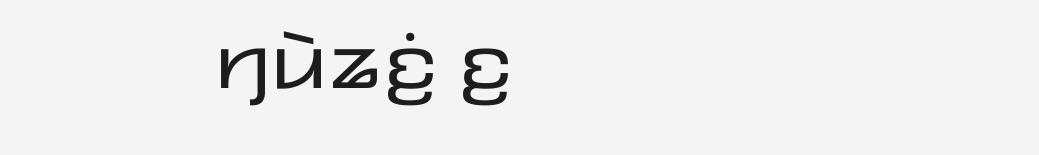ꤚꤣꤧꤘꤢꤦ꤬ ꤢ꤬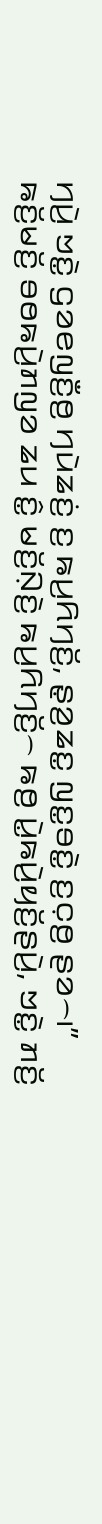ꤚꤣꤧ꤬ ꤠꤢꤧ꤭ ꤞꤤꤕꤜꤢꤪ꤬ꤥ꤬ ꤚꤣꤧꤘꤢꤦ꤬ ꤢ꤬ ꤒꤣ꤬ꤖꤚꤢꤩ꤬, ꤔ꤫ꤤ꤬ꤘꤢ꤭ ꤜꤢ꤭ꤋꤢꤧ꤭ ꤢ꤬ꤍ꤫ꤥ꤬ ꤔꤤ꤮꤯”
ꤒꤢꤩ꤬ꤗꤢꤩ꤬ ꤋꤥꤒꤣꤧ꤬ꤊꤜꤤ ꤘꤣ ꤢꤨ꤭ ꤗꤢꤩ꤬ꤡ꤫ꤢꤧ꤬ ꤒꤣ꤬ꤖꤚꤢꤩ꤬꤮ ꤒꤥ꤬ ꤣꤧ꤭ꤒꤣꤧ꤬ꤟꤢꤩ꤬ꤔꤣꤧ꤬, ꤠꤢꤧ꤭ ꤊꤢꤩ꤬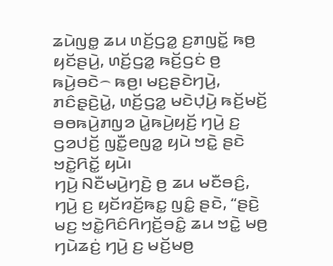ꤘꤣꤧꤜꤥ꤭ ꤘꤣ ꤛꤢꤩ꤬ꤞꤤ꤭ ꤢ꤬ꤊꤜꤢꤩ꤭ ꤒꤥ꤬ ꤟꤢꤩꤔꤣꤧ꤬, ꤛꤢꤩ꤬ꤞꤤ꤭ ꤒꤢꤩ꤬ꤞꤢꤦ ꤥ꤬ ꤒꤣꤧ꤬ꤋꤢꤧ꤮ ꤒꤥ꤬꤯ ꤗꤢ꤬ꤔꤢꤧꤚꤣꤧ꤬, ꤊꤢꤨꤔ꤫ꤢꤧ꤬ꤣꤧ꤭, ꤛꤢꤩ꤬ꤞꤤ꤭ ꤗꤢꤧꤓ꤫ꤣꤧ꤬ ꤒꤢꤩ꤬ꤗꤢꤩ꤬ ꤋꤥꤒꤣꤧ꤬ꤊꤜꤤ ꤣꤧ꤭ꤒꤣꤧ꤬ꤟꤢꤩ꤬ ꤚꤣꤧ꤬ ꤢ꤬ ꤞꤤꤓꤢꤩ꤬ ꤜꤢꤪ꤭ꤕꤜꤤ꤭ ꤟꤣꤧ ꤠꤢꤧ꤭ ꤔꤢꤧ ꤠꤢꤧ꤭ꤖꤢꤩ꤭ ꤟꤣꤧ꤯
ꤚꤣꤧ꤬ ꤡꤢꤪꤗꤣꤧ꤬ꤚꤢꤧ꤬ ꤥ꤬ ꤘꤣ ꤗꤢꤪꤋꤢꤨ꤬, ꤚꤣꤧ꤬ ꤢ꤬ ꤟꤢꤩꤙꤢꤩ꤬ꤒꤢ꤭ ꤜꤢꤨ꤭ ꤔꤢꤧ, “ꤔꤢꤧ꤬ ꤗꤢ꤬ ꤠꤢꤧ꤭ꤖꤢꤨꤖꤚꤢꤩ꤬ꤋꤢꤨ꤭ ꤘꤣ ꤠꤢꤧ꤭ ꤗꤥ꤬ ꤚꤣꤧꤘꤢꤦ꤬ ꤚꤣꤧ꤬ ꤢ꤬ ꤗꤢꤩ꤬ꤗꤥ꤬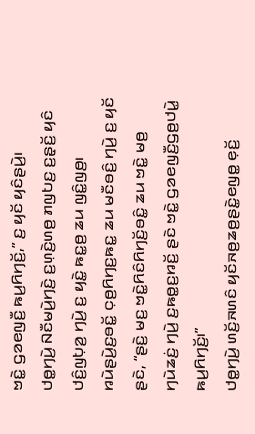ꤠꤢꤧ꤭ ꤞꤤꤕꤜꤢꤪ꤬ ꤒꤣ꤬ꤖꤚꤢꤩ꤬,” ꤢ꤬ ꤟꤢꤩ ꤟꤢꤨꤔꤣꤧ꤬꤯
ꤓꤥ꤭ꤚꤣꤧ꤬ ꤡꤢꤪꤗꤣꤧ꤬ꤚꤢꤧ꤬ ꤢ꤬ꤛ꤫ꤢꤧ꤬ꤛꤥ꤬ ꤊꤜꤝꤢ꤬ ꤢ꤬ꤔ꤫ꤢꤩ꤬ ꤟꤢꤨ ꤓꤢꤨ꤬ꤜꤝ꤫ꤤ꤬ ꤚꤣꤧ꤬ ꤢ꤬ ꤟꤢꤧ꤭ ꤒꤢ꤭ꤥ꤬ ꤘꤣ ꤜꤢꤨ꤭ꤜꤥ꤬꤯ ꤙꤣꤧꤔꤣꤧ꤬ꤢ꤬ꤋꤢꤩ꤭ ꤍ꤫ꤥ꤬ꤖꤚꤢ꤬ꤒꤢ꤭ ꤘꤣ ꤗꤢꤪꤋꤢꤨ꤬ ꤚꤣꤧ꤬ ꤢ꤬ ꤟꤢꤩ ꤔꤢꤧ, “ꤔꤢꤧ꤬ ꤗꤢ꤬ ꤠꤢꤧ꤭ꤖꤢꤨꤖꤚꤢꤩ꤬ꤋꤢꤨ꤭ ꤘꤣ ꤠꤢꤧ꤭ ꤗꤥ꤬ ꤚꤣꤧꤘꤢꤦ꤬ ꤚꤣꤧ꤬ ꤢ꤬ꤒꤥ꤭ꤢ꤬ꤙꤢꤩ꤬ ꤔꤢꤧ ꤠꤢꤧ꤭ ꤞꤤꤕꤜꤢꤪ꤬ꤞꤥ꤬ꤓꤣꤧ꤭ ꤒꤣ꤬ꤖꤚꤢꤩ꤬꤯”
ꤓꤥ꤭ꤚꤣꤧ꤬ ꤛꤢꤩ꤬ꤏꤛꤢꤨ ꤟꤢꤩꤏꤥ꤬ꤘꤥ꤬ꤔꤢꤧ꤭ꤕꤜꤥ꤭ ꤕ꤫ꤢꤩ꤬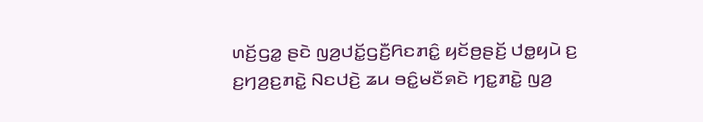ꤛꤢꤩ꤬ꤞꤤ꤭ ꤔꤢꤧ ꤜꤤ꤬ꤓꤢꤩ꤭ꤞꤢꤪ꤬ꤖꤢꤊꤢꤨ꤭ ꤟꤢꤩꤥ꤬ꤔꤢꤩ꤬ ꤓꤥ꤭ꤟꤣꤧ ꤢ꤬ ꤢ꤬ꤚꤤ꤬ꤢ꤬ꤊꤢꤧ꤭ ꤡꤢꤓꤢꤧ꤬ ꤘꤣ ꤋꤢꤨ꤭ꤗꤢꤪꤎꤢꤧ ꤚꤢ꤭ꤊꤢꤧ꤭ ꤜꤤ꤬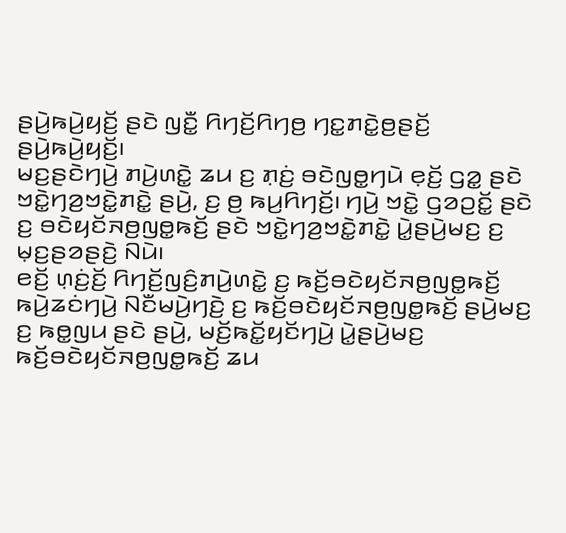ꤔꤣꤧ꤬ꤒꤣꤧ꤬ꤟꤢꤩ꤬ ꤔꤢꤧ ꤜꤢꤪ꤭ ꤖꤚꤢꤩ꤬ꤖꤚꤥ꤬ ꤚꤢ꤭ꤊꤢꤧ꤭ꤥ꤬ꤔꤢꤩ꤬ ꤔꤣꤧ꤬ꤒꤣꤧ꤬ꤟꤢꤩ꤬꤯
ꤗꤢ꤬ꤔꤢꤧꤚꤣꤧ꤬ ꤊꤣꤧ꤬ꤛꤢꤧ꤭ ꤘꤣ ꤢ꤬ ꤊ꤫ꤢꤦ꤬ ꤋꤢꤧꤜꤥ꤭ꤚꤣꤧ ꤕ꤫ꤢꤩ꤬ ꤞꤤ꤭ ꤔꤢꤧ ꤠꤢꤧ꤭ꤚꤤ꤬ꤠꤢꤧ꤭ꤊꤢꤧ꤭ ꤔꤣꤧ꤬, ꤢ꤬ ꤥ꤬ ꤒꤣ꤬ꤖꤚꤢꤩ꤬꤯ ꤚꤣꤧ꤬ ꤠꤢꤧ꤭ ꤞꤤꤑꤢꤩ꤭ ꤔꤢꤧ ꤢ꤬ ꤋꤢꤧꤟꤢꤩꤏꤥ꤬ꤜꤥ꤭ꤒꤢꤩ꤬ ꤔꤢꤧ ꤠꤢꤧ꤭ꤚꤤ꤬ꤠꤢꤧ꤭ꤊꤢꤧ꤭ ꤣꤧ꤭ꤔꤣꤧ꤬ꤗꤢ꤬ ꤢ꤬ ꤗ꤫ꤢ꤬ꤔꤤꤔꤢꤧ꤬ ꤡꤣꤧ꤯
ꤕꤢꤩ꤬ ꤛ꤫ꤢꤦ꤬ꤢꤩ꤬ ꤖꤚꤢꤩ꤬ꤜꤢꤨ꤬ꤊꤣꤧ꤬ꤛꤢꤧ꤭ ꤢ꤬ ꤒꤢꤩ꤬ꤋꤢꤧꤟꤢꤩꤏꤥ꤬ꤜꤥ꤭ꤒꤢꤩ꤬ ꤒꤣꤧ꤬ꤘꤢꤦꤚꤣꤧ꤬ ꤡꤢꤪꤗꤣꤧ꤬ꤚꤢꤧ꤬ ꤢ꤬ ꤒꤢꤩ꤬ꤋꤢꤧꤟꤢꤩꤏꤥ꤬ꤜꤥ꤭ꤒꤢꤩ꤬ ꤔꤣꤧ꤬ꤗꤢ꤬ ꤢ꤬ ꤒꤥ꤭ꤜꤣ ꤔꤢꤧ ꤔꤣꤧ꤬, ꤗꤢꤩ꤬ꤒꤢꤩ꤭ꤟꤢꤩꤚꤣꤧ꤬ ꤣꤧ꤭ꤔꤣꤧ꤬ꤗꤢ꤬ ꤒꤢꤩ꤬ꤋꤢꤧꤟꤢꤩꤏꤥ꤬ꤜꤥ꤭ꤒꤢꤩ꤬ ꤘꤣ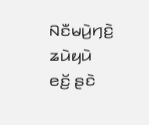ꤡꤢꤪꤗꤣꤧ꤬ꤚꤢꤧ꤬ ꤘꤣꤧꤟꤣꤧ ꤕꤢꤩ꤬ ꤔꤢꤧ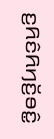ꤢ꤬ꤖꤢꤨꤖꤚꤢꤩ꤬ꤋꤢꤨ꤭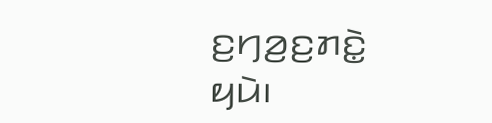ꤢ꤬ꤚꤤ꤬ꤢ꤬ꤊꤢꤧ꤭ ꤟꤣꤧ꤯